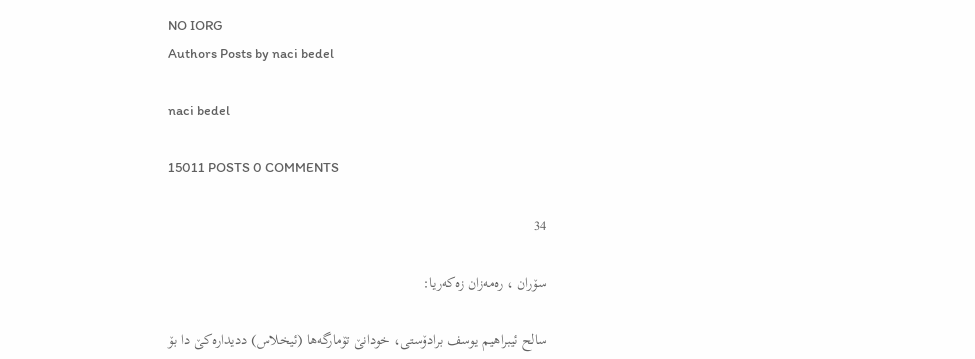NO IORG
Authors Posts by naci bedel

naci bedel

15011 POSTS 0 COMMENTS

34

سۆران ، ره‌مه‌زان زه‌كه‌ریا:

سالح ئیبراهیم یوسف برادۆستی، خودانێ‌ تۆمارگه‌ها (ئیخلاس) ددیداره‌كێ دا بۆ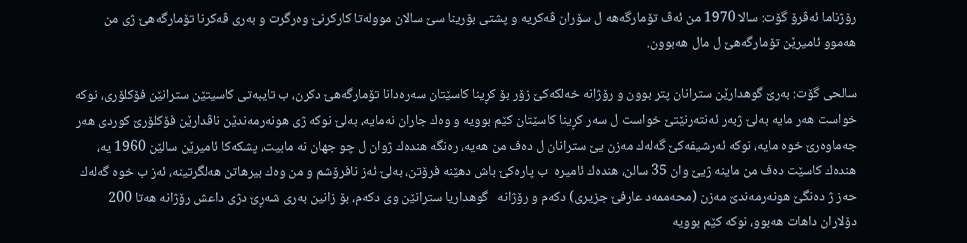رۆژناما ئه‌ڤرۆ گۆت: سالا 1970 من ئه‌ڤ تۆمارگه‌هه‌ ل سۆران ڤه‌كریه‌ و پشتی بۆرینا سێ‌ سالان مووله‌تا كاركرنێ وه‌رگرت و به‌ری ڤه‌كرنا تۆمارگه‌هێ ژی من هه‌موو ئامیرێن تۆمارگه‌هێ ل مال هه‌بوون.

سالحی گۆت: به‌رێ گوهدارێن سترانان پتر بوون و رۆژانه‌ خه‌لكه‌كێ زۆر بۆ كڕینا كاسێتان سه‌ره‌دانا تۆمارگه‌هێ دكرن، ب تایبه‌تی كاسیتێن سترانێن فۆكلۆری، نوكه‌ خواست هه‌ر مایه‌ به‌لێ ژبه‌ر ئه‌نته‌رنێتێ خواست ل سه‌ر كڕینا كاسێتان كێم بوویه‌ و وه‌ك جاران نه‌مایه‌، به‌لێ‌ نوكه‌ ژی هونه‌رمه‌ندێن ناڤدارێن فۆكلۆرێ كوردی هه‌ر جه‌ماوه‌رێ خوه‌ مایه‌، نوكه‌ ئه‌رشیفه‌كێ گه‌له‌ك مه‌زن یێ‌ سترانان ل ده‌ف من هه‌یه‌، ره‌نگه‌ هنده‌ك ژوان ل چو جهان نه‌ مابیت، پشكه‌كا ئامیرێن سالێن 1960 یه‌، هنده‌ك كاسێت ده‌ف من ماینه‌ ژیێ وان 35 سالن، هنده‌ك ئامیره‌  ب پاره‌كێ باش دهێنه‌ فرۆتن، به‌لێ ئه‌ز نافرۆشم و من وه‌ك بیرهاتن هه‌لگرتینه‌، ئه‌ز ب خوه‌ گه‌له‌ك حه‌ز ژ ده‌نگێ هونه‌رمه‌ندێ‌ مه‌زن (محه‌ممه‌د عارفێ‌ جزیری) دكه‌م و رۆژانه‌   گوهداریا سترانێن وی دكه‌م، بۆ زانین به‌ری شه‌ڕێ دژی داعش رۆژانه‌ هه‌تا 200 دۆلاران داهات هه‌بوو، نوكه‌ كێم بوویه‌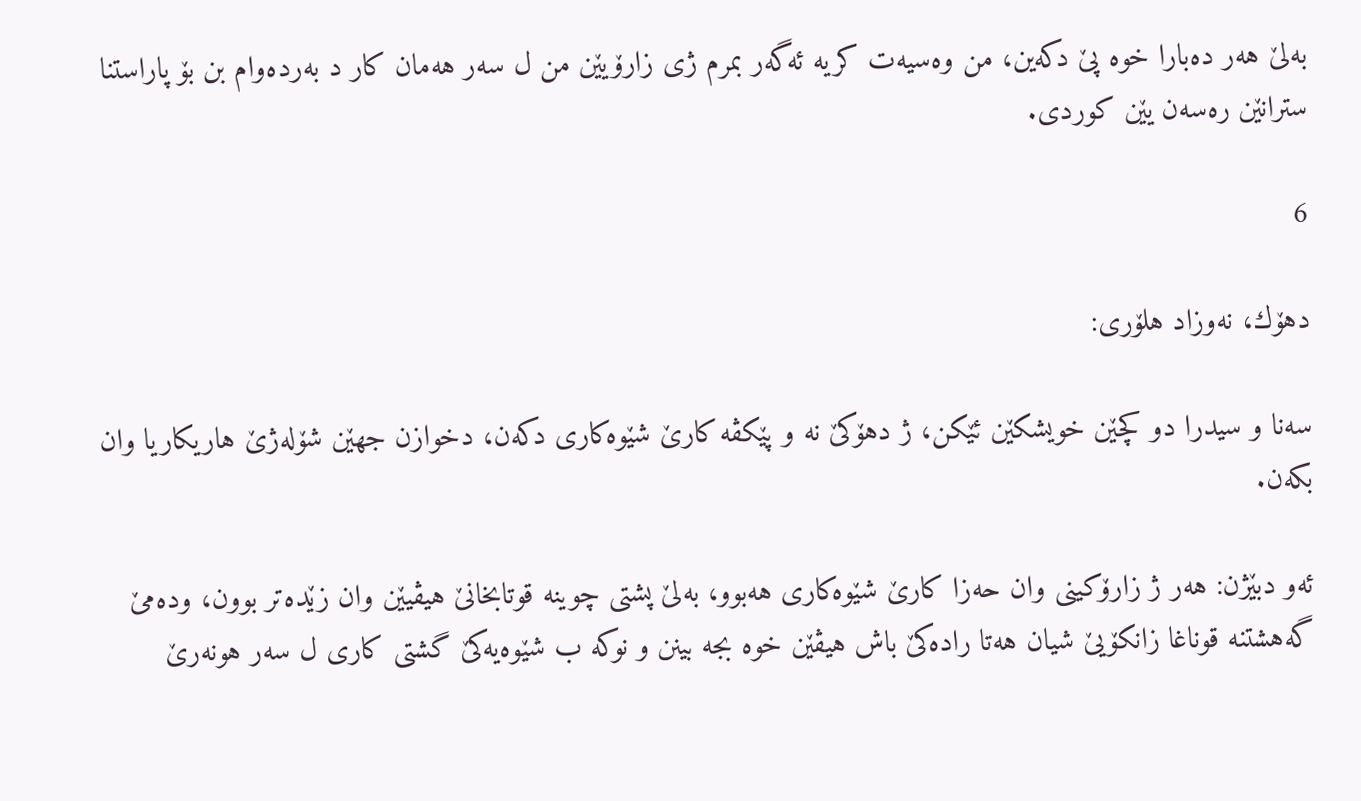به‌لێ هه‌ر ده‌بارا خوه‌ پێ دكه‌ین، من وه‌سیه‌ت كریه‌ ئه‌گه‌ر بمرم ژی زارۆیێن من ل سه‌ر هه‌مان كار د به‌رده‌وام بن بۆ پاراستنا سترانێن ره‌سه‌ن یێن كوردی.

6

دهۆك، نه‌وزاد هلۆری:

سه‌نا و سیدرا دو كچێن خویشكێن ئێكن، ژ دهۆكێ‌ نه‌ و پێكڤه‌ كارێ شێوه‌كاری دكه‌ن، دخوازن جهێن شۆله‌ژێ‌ هاریكاریا وان بكه‌ن.

ئه‌و دبێژن: هه‌ر ژ زارۆكینی وان حه‌زا كارێ شێوه‌كاری هه‌بوو، به‌لێ‌ پشتی چوینه‌ قوتابخانێ‌ هیڤیێن وان زێده‌تر بوون، وده‌مێ‌ گه‌هشتنه‌ قوناغا زانكۆیێ‌ شیان هه‌تا راده‌كێ‌ باش هیڤێن خوه‌ بجه بینن و نوكه‌ ب شێوه‌یه‌كێ‌ گشتی كاری ل سه‌ر هونه‌رێ‌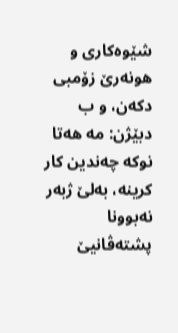شێوه‌كاری و هونه‌رێ‌ زۆمبی دكه‌ن، و ب دبێژن: مه‌ هه‌تا نوكه‌ چه‌ندین كار كرینه‌، به‌لێ‌ ژبه‌ر نه‌بوونا پشته‌ڤانیێ‌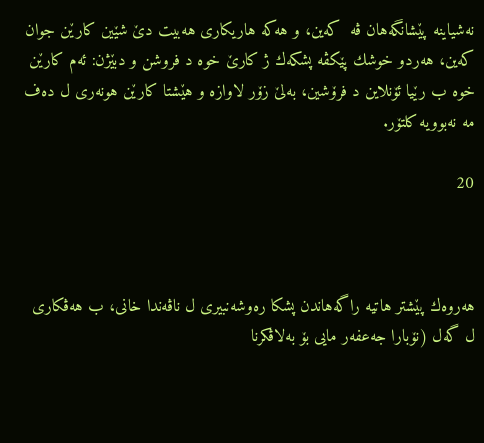نه‌شیاینه‌ پێشانگه‌هان ڤه‌  كه‌ین، و هه‌كه‌ هاریكاری هه‌بیت دێ‌ شێین كارێن جوان كه‌ین، هه‌ردو خوشك پێكڤه‌ پشكه‌ك ژ كارێ خوه‌ د فروشن و دبێژن: ئه‌م كارێن خوه‌ ب رێیا ئۆنلاین د فرۆشین، به‌لێ‌ زۆر لاوازه‌ و هێشتا كارێن هونه‌ری ل ده‌ف مه‌ نه‌بوویه‌ كلتۆر.

20



هه‌روه‌ك پێشتر هاتیه‌ راگه‌هاندن پشكا ره‌وشه‌نبیری ل ناڤه‌ندا خانی، ب هه‌ڤكاری ل گه‌ل (نۆبارا جه‌عفه‌ر مایی بۆ به‌لاڤكرنا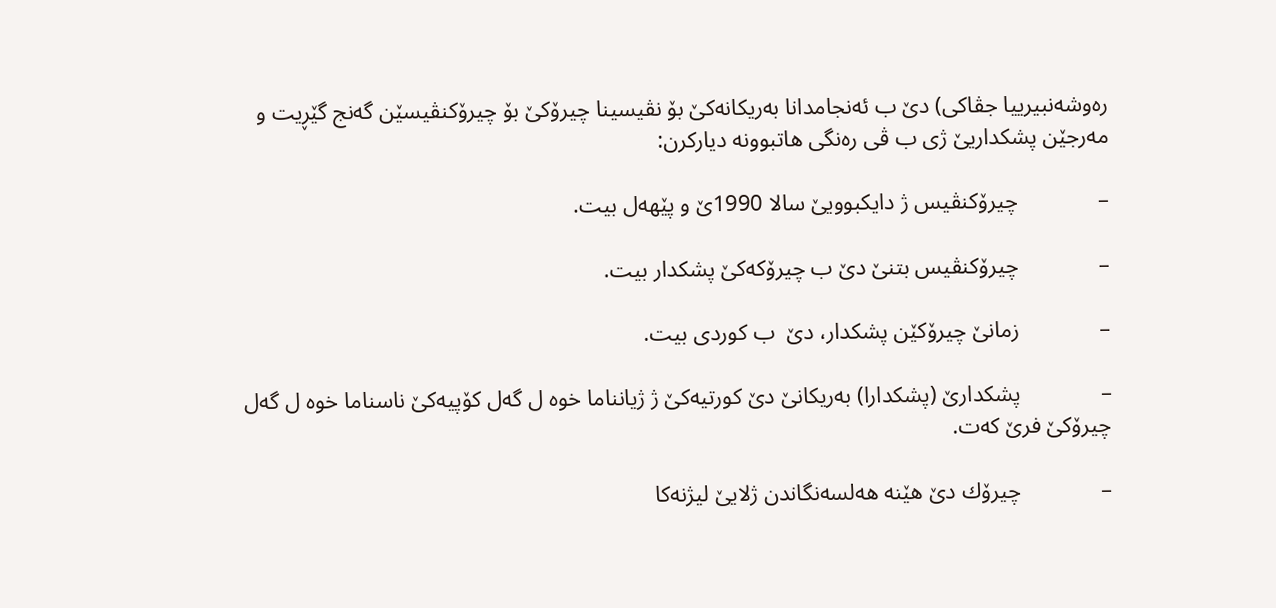ره‌وشه‌نبیرییا جڤاكی) دێ‌ ب ئه‌نجامدانا به‌ریكانه‌كێ‌ بۆ نڤیسینا چیرۆكێ‌ بۆ چیرۆكنڤیسێن گه‌نج گێڕیت و مه‌رجێن پشكداریێ‌ ژی ب ڤی ره‌نگی هاتبوونه‌ دیاركرن:

–              چیرۆكنڤیس ژ دایكبوویێ‌ سالا 1990ێ‌ و پێهه‌ل بیت.

–              چیرۆكنڤیس بتنێ‌ دێ‌ ب چیرۆكه‌كێ‌ پشكدار بیت.

–              زمانێ‌ چیرۆكێن پشكدار، دێ‌  ب كوردی بیت.

–              پشكدارێ‌ (پشكدارا) به‌ریكانێ‌ دێ‌ كورتیه‌كێ‌ ژ ژیانناما خوه‌ ل گه‌ل كۆپیه‌كێ‌ ناسناما خوه‌ ل گه‌ل چیرۆكێ‌ فرێ كه‌ت.

–              چیرۆك دێ‌ هێنه‌ هه‌لسه‌نگاندن ژلایێ‌ لیژنه‌كا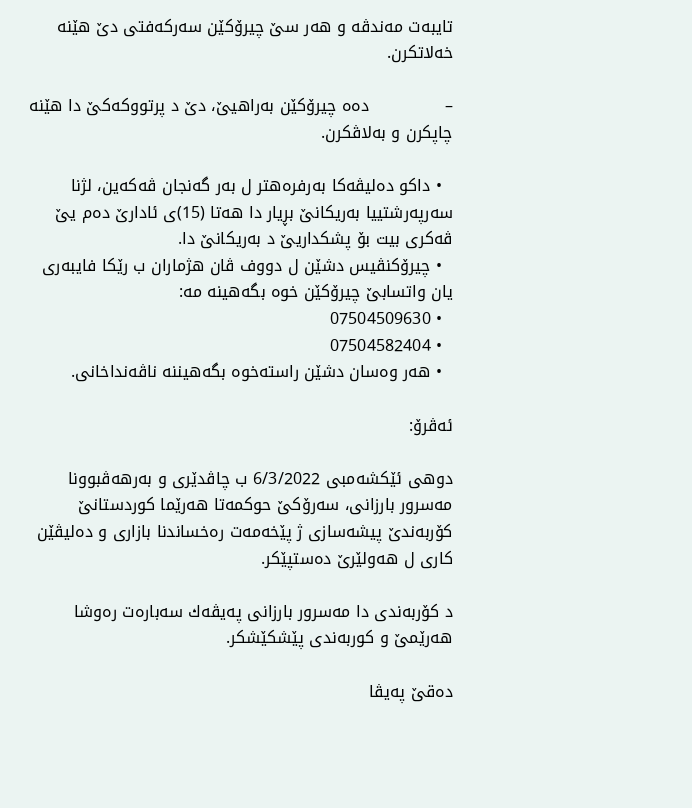تایبه‌ت مه‌ندڤه‌ و هه‌ر سێ‌ چیرۆكێن سه‌ركه‌فتی دێ‌ هێنه‌ خه‌لاتكرن.

–              ده‌ه چیرۆكێن به‌راهیێ‌، دێ‌ د پرتووكه‌كێ دا هێنه‌ چاپكرن و به‌لاڤكرن.

  • داكو ده‌لیڤه‌كا به‌رفره‌هتر ل به‌ر گه‌نجان ڤه‌كه‌ین، لژنا سه‌رپه‌رشتییا به‌ریكانێ‌ بڕیار دا هه‌تا (15)ی ئادارێ‌ ده‌م یێ‌ ڤه‌كری بیت بۆ پشكداریێ‌ د به‌ریكانێ دا.
  • چیرۆكنڤیس دشێن ل دووف ڤان هژماران ب رێكا فایبه‌ری یان واتسابێ‌ چیرۆكێن خوه‌ بگه‌هینه‌ مه‌:
  • 07504509630
  • 07504582404
  • هه‌ر وه‌سان دشێن راسته‌خوه‌ بگه‌هیننه‌ ناڤه‌نداخانی.

ئه‌ڤرۆ:

دوهی ئێكشه‌مبی 6/3/2022 ب چاڤدێری و به‌رهه‌ڤبوونا مه‌سرور بارزانی، سه‌رۆكێ حوكمه‌تا هه‌رێما كوردستانێ كۆربه‌ندێ پیشه‌سازی ژ پێخه‌مه‌ت ره‌خساندنا بازاری و ده‌لیڤێن كاری ل هه‌ولێرێ ده‌ستپێكر.

د كۆربه‌ندی دا مه‌سرور بارزانی په‌یڤه‌ك سه‌باره‌ت ره‌وشا هه‌رێمێ و كوربه‌ندی پێشكێشكر.

ده‌قێ په‌یڤا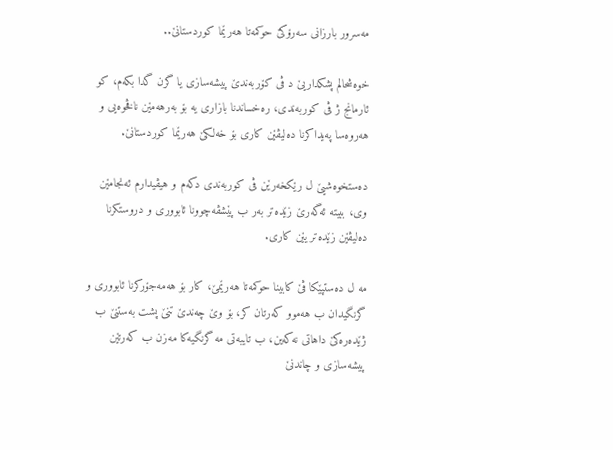مه‌سرور بارزانی سه‌رۆكێ حوكمه‌تا هه‌رێما كوردستانێ..

خوه‌شحالم پشكداریێ د ڤی كۆربه‌ندێ پیشه‌سازی یا گرن گدا بكه‌م، كو ئارمانج ژ ڤی كوربه‌ندی، ره‌خساندنا بازاری یه‌ بۆ به‌رهه‌مێن ناڤخوه‌یی و هه‌روه‌سا په‌یداكرنا ده‌لیڤێن كاری بۆ خه‌لكێ هه‌رێما كوردستانێ.

ده‌ستخوه‌شیێ ل رێكخه‌رێن ڤی كوربه‌ندی دكه‌م و هیڤیدارم ئه‌نجامێن وی، ببیته‌ ئه‌گه‌رێ زێده‌تر به‌ر ب پێشڤه‌چوونا ئابووری و دروستكرنا ده‌لیڤێن زێده‌تر یێن كاری.

مه‌ ل ده‌ستپێكا ڤێ كابینا حوكمه‌تا هه‌رێمێ، كار بۆ هه‌مه‌جۆركرنا ئابووری و گرنگیدان ب هه‌موو كه‌رتان كر، بۆ وێ چه‌ندێ تنێ پشت به‌ستنێ ب ژێده‌ره‌كێ داهاتی نه‌كه‌ین، ب تایبه‌تی مه‌ گرنگیه‌كا مه‌زن ب كه‌رتێن پیشه‌سازی و چاندنێ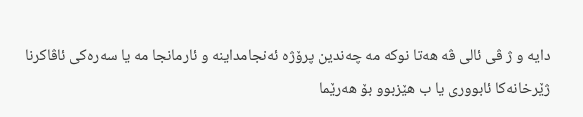دایه‌ و ژ ڤی ئالی ڤه‌ هه‌تا نوكه‌ مه‌ چه‌ندین پرۆژه‌ ئه‌نجامداینه‌ و ئارمانجا مه‌ یا سه‌ره‌كی ئاڤاكرنا ژێرخانه‌كا ئابووری یا ب هێزبوو بۆ هه‌رێما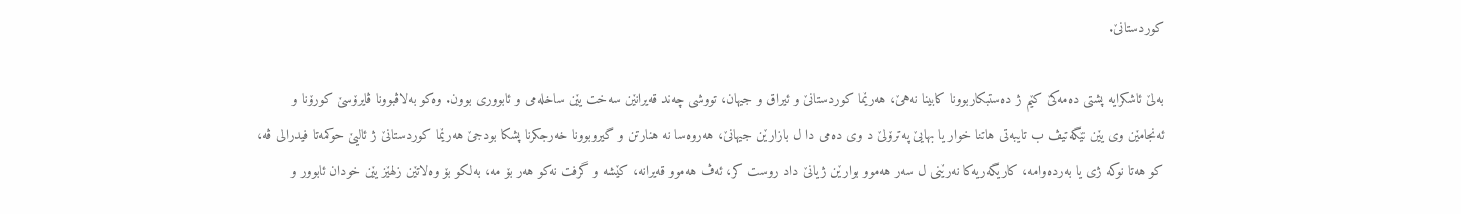كوردستانێ.

به‌لێ ئاشكرایه‌ پشتی ده‌مه‌كێ كێم ژ ده‌ستبكاربوونا كابینا نه‌هێ، هه‌رێما كوردستانێ و ئیراق و جیهان، تووشی چه‌ند قه‌یرانێن سه‌خت یێن ساخله‌می و ئابووری بوون. وه‌كو به‌لاڤبوونا ڤایرۆسێ كورۆنا و ئه‌نجامێن وی یێن نێگه‌تیڤ ب تایبه‌تی هاتنا خوار یا بهایێ په‌ترۆلێ د وی ده‌می دا ل بازارێن جیهانێ، هه‌روه‌سا نه‌ هنارتن و گیروبوونا خه‌رجكرنا پشكا بودجێ هه‌رێما كوردستانێ ژ ئالیێ حوكمه‌تا فیدرالی ڤه‌، كو هه‌تا نوكه‌ ژی یا به‌رده‌وامه‌، كاریگه‌ریه‌كا نه‌رێنی ل سه‌ر هه‌موو بوارێن ژیانێ داد روست كر، ئه‌ڤ هه‌موو قه‌یرانه‌، كێشه‌ و گرفت نه‌كو هه‌ر بۆ مه‌، به‌لكو بۆ وه‌لاتێن زلهێز یێن خودان ئابوور و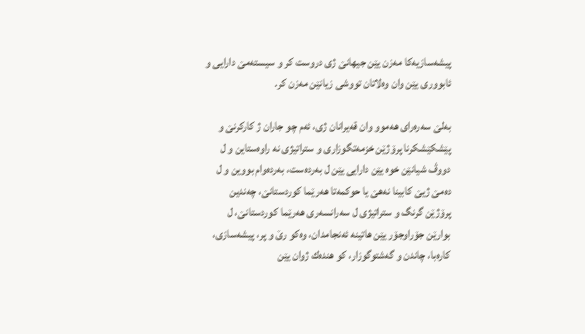پیشه‌سازیه‌كا مه‌زن یێن جیهانێ ژی دروست كر و سیسته‌مێ دارایی و ئابووری یێن وان وه‌لاتان تووشی زیانێن مه‌زن كر.

به‌لێ سه‌ره‌رای هه‌موو وان قه‌یرانان ژی، ئه‌م چو جاران ژ كاركرنێ و پێشكێشكرنا پرۆژێن خزمه‌تگوزاری و ستراتیژی نه‌ راوه‌ستاین و ل دووڤ شیانێن خوه‌ یێن دارایی یێن ل به‌رده‌ست، به‌رده‌وام بووین و ل ده‌مێ ژیێ كابینا نه‌هێ یا حوكمه‌تا هه‌رێما كوردستانێ، چه‌ندین پرۆژێن گرنگ و ستراتیژی ل سه‌رانسه‌ری هه‌رێما كوردستانێ، ل بوارێن جۆراوجۆر یێن هاتینه‌ ئه‌نجامدان، وه‌كو رێ و پر، پیشه‌سازی، كاره‌با، چاندن و گه‌شتوگوزار، كو هنده‌ك ژوان یێن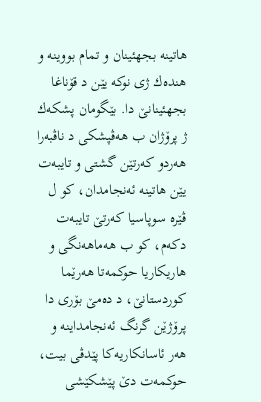هاتینه‌ بجهئینان و تمام بووینه‌ و هنده‌ك ژی نوكه‌ یێن د قۆناغا بجهئینانێ دا. بێگومان پشكه‌ك ژ پرۆژان ب هه‌ڤپشكی د ناڤبه‌را هه‌ردو كه‌رتێن گشتی و تایبه‌ت یێن هاتینه‌ ئه‌نجامدان، كو ل ڤێره‌ سوپاسیا كه‌رتێ تایبه‌ت دكه‌م، كو ب هه‌ماهه‌نگی و هاریكاریا حوكمه‌تا هه‌رێما كوردستانێ، د ده‌مێ بۆری دا پرۆژێن گرنگ ئه‌نجامداینه‌ و هه‌ر ئاسانكاریه‌كا پێدڤی بیت، حوكمه‌ت دێ پێشكێشی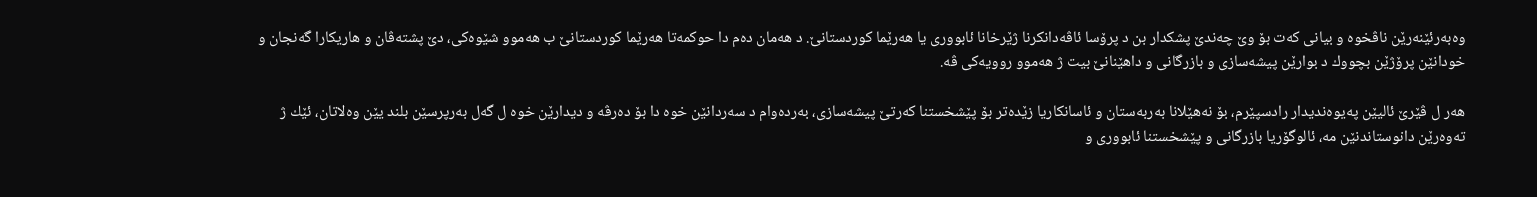وه‌به‌رئێنه‌رێن ناڤخوه‌ و بیانی كه‌ت بۆ وێ چه‌ندێ پشكدار بن د پرۆسا ئاڤه‌دانكرنا ژێرخانا ئابووری یا هه‌رێما كوردستانێ. د هه‌مان ده‌م دا حوكمه‌تا هه‌رێما كوردستانێ ب هه‌موو شێوه‌كی، دێ پشته‌ڤان و هاریكارا گه‌نجان و خودانێن پرۆژێن بچووك د بوارێن پیشه‌سازی و بازرگانی و داهێنانێ بیت ژ هه‌موو روویه‌كی ڤه‌.

هه‌ر ل ڤێرێ ئالیێن په‌یوه‌ندیدار رادسپێرم، بۆ نه‌هێلانا به‌ربه‌ستان و ئاسانكاریا زێده‌تر بۆ پێشخستنا كه‌رتێ پیشه‌سازی، به‌رده‌وام د سه‌ردانێن خوه‌ دا بۆ ده‌رڤه‌ و دیدارێن خوه‌ ل گه‌ل به‌رپرسێن بلند یێن وه‌لاتان، ئێك ژ ته‌وه‌رێن دانوستاندنێن مه‌، ئالوگۆریا بازرگانی و پێشخستنا ئابووری و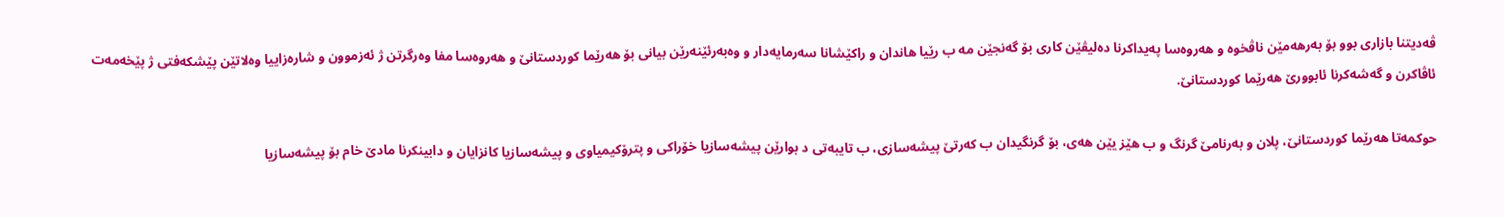ڤه‌دیتنا بازاری بوو بۆ به‌رهه‌مێن ناڤخوه‌ و هه‌روه‌سا په‌یداكرنا ده‌لیڤێن كاری بۆ گه‌نجێن مه‌ ب رێیا هاندان و راكێشانا سه‌رمایه‌دار و وه‌به‌رئێنه‌رێن بیانی بۆ هه‌رێما كوردستانێ و هه‌روه‌سا مفا وه‌رگرتن ژ ئه‌زموون و شاره‌زاییا وه‌لاتێن پێشكه‌فتی ژ پێخه‌مه‌ت ئاڤاكرن و گه‌شه‌كرنا ئابوورێ هه‌رێما كوردستانێ.

حوكمه‌تا هه‌رێما كوردستانێ، پلان و به‌رنامێ گرنگ و ب هێز یێن هه‌ی، بۆ گرنگیدان ب كه‌رتێ پیشه‌سازی، ب تایبه‌تی د بوارێن پیشه‌سازیا خۆراكی و پترۆكیمیاوی و پیشه‌سازیا كانزایان و دابینكرنا مادێ خام بۆ پیشه‌سازیا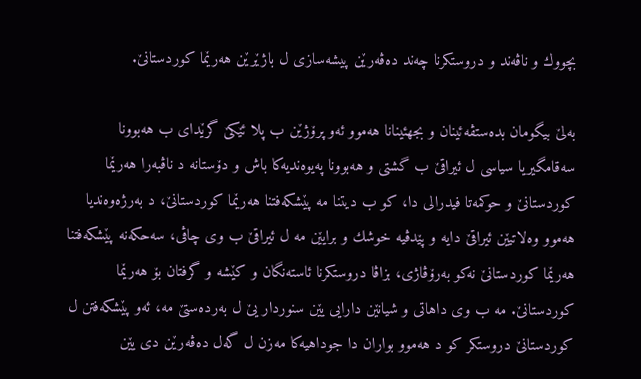بچووك و ناڤه‌ند و دروستكرنا چه‌ند ده‌ڤه‌رێن پیشه‌سازی ل باژێرێن هه‌رێما كوردستانێ.

به‌لێ بیگومان بده‌ستڤه‌ئینان و بجهئینانا هه‌موو ئه‌و پرۆژێن ب پلا ئێكێ گرێدای ب هه‌بوونا سه‌قامگیریا سیاسی ل ئیراقێ ب گشتی و هه‌بوونا په‌یوه‌ندیه‌كا باش و دۆستانه‌ د ناڤبه‌را هه‌رێما كوردستانێ و حوكمه‌تا فیدرالی دا، كو ب دیتنا مه‌ پێشكه‌فتنا هه‌رێما كوردستانێ، د به‌رژه‌وه‌ندیا هه‌موو وه‌لاتیێن ئیراقێ دایه‌ و پێدڤیه‌ خوشك و برایێن مه‌ ل ئیراقێ ب وی چاڤی، سه‌حكه‌نه‌ پێشكه‌فتنا هه‌رێما كوردستانێ نه‌كو به‌رۆڤاژی، بزاڤا دروستكرنا ئاسته‌نگان و كێشه‌ و گرفتان بۆ هه‌رێما كوردستانێ. مه‌ ب وی داهاتی و شیانێن دارایی یێن سنوردار یێ ل به‌رده‌ستێ مه‌، ئه‌و پێشكه‌فتن ل كوردستانێ دروستكر كو د هه‌موو بواران دا جوداهیه‌كا مه‌زن ل گه‌ل ده‌ڤه‌رێن دی یێن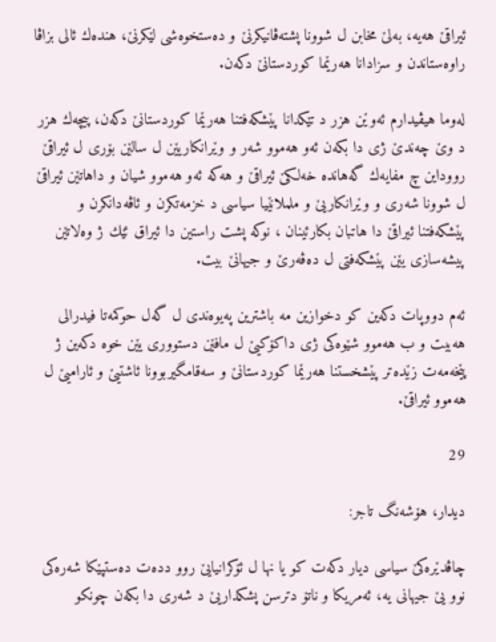ئیراقێ هه‌یه‌، به‌لێ مخابن ل شوونا پشته‌ڤانیكرنێ و ده‌ستخوه‌شی لێكرنێ، هنده‌ك ئالی بزاڤا راوه‌ستاندن و سزادانا هه‌رێما كوردستانێ دكه‌ن.

له‌وما هیڤیدارم ئه‌وێن هزر د تێكدانا پێشكه‌فتنا هه‌رێما كوردستانێ دكه‌ن، پیچه‌ك هزر د وێ چه‌ندێ ژی دا بكه‌ن ئه‌و هه‌موو شه‌ر و وێرانكاریێن ل سالێن بۆری ل ئیراقێ رووداین چ مفایه‌ك گه‌هانده‌ خه‌لكێ ئیراقێ و هه‌كه‌ ئه‌و هه‌موو شیان و داهاتێن ئیراقێ ل شوونا شه‌ری و وێرانكاریێ و ململانێیا سیاسی د خزمه‌تكرن و ئاڤه‌دانكرن و پێشكه‌فتنا ئیراقێ دا هاتبان بكارئینان ، نوكه‌ پشت راستین دا ئیراق ئێك ژ وه‌لاتێن پیشه‌سازی یێن پێشكه‌فتی ل ده‌ڤه‌رێ و جیهانێ بیت.

ئه‌م دووپات دكه‌ین كو دخوازین مه‌ باشترین په‌یوه‌ندی ل گه‌ل حوكمه‌تا فیدرالی هه‌بیت و ب هه‌موو شێوه‌كی ژی داكۆكیێ ل مافێن دستووری یێن خوه‌ دكه‌ین ژ پێخه‌مه‌ت زێده‌تر پێشخستنا هه‌رێما كوردستانێ و سه‌قامگیربوونا ئاشتیێ و ئارامیێ ل هه‌موو ئیراقێ.

29

دیدار، هۆشه‌نگ تاجر:

چاڤدێره‌كێ سیاسی دیار دكه‌ت كو یا نها ل ئۆكرانیایێ‌ روو دده‌ت ده‌ستپێكا شه‌ره‌كی نوو یێ جیهانی یه‌، ئه‌مریكا و ناتۆ دترسن پشكداریێ د شه‌ری دا بكه‌ن چونكو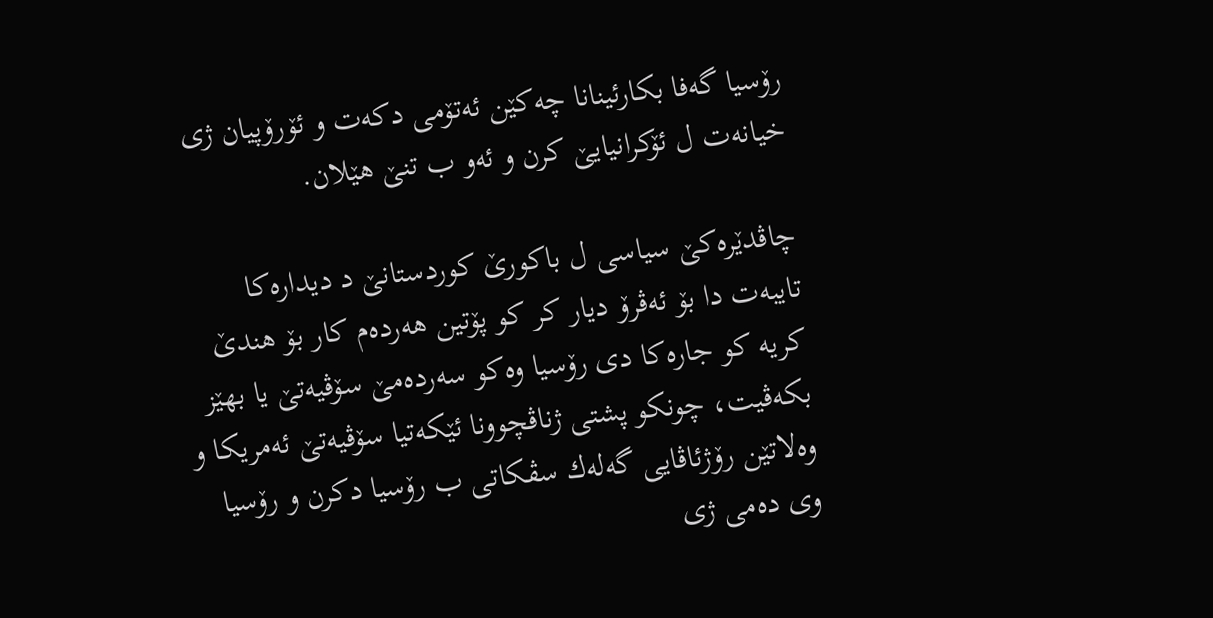رۆسیا گه‌فا بكارئینانا چه‌كێن ئه‌تۆمی دكه‌ت و ئۆرۆپیان ژی خیانه‌ت ل ئۆكرانیایێ‌ كرن و ئه‌و ب تنێ هێلان.

چاڤدێره‌كێ سیاسی ل باكورێ كوردستانێ د دیداره‌كا تایبه‌ت دا بۆ ئه‌ڤرۆ دیار كر كو پۆتین هه‌رده‌م كار بۆ هندێ كریه‌ كو جاره‌كا دی رۆسیا وه‌كو سه‌رده‌مێ سۆڤیه‌تێ یا بهێز بكه‌ڤیت، چونكو پشتی ژناڤچوونا ئێكه‌تیا سۆڤیه‌تێ ئه‌مریكا و وه‌لاتێن رۆژئاڤایی گه‌له‌ك سڤكاتی ب رۆسیا دكرن و رۆسیا وی ده‌می ژی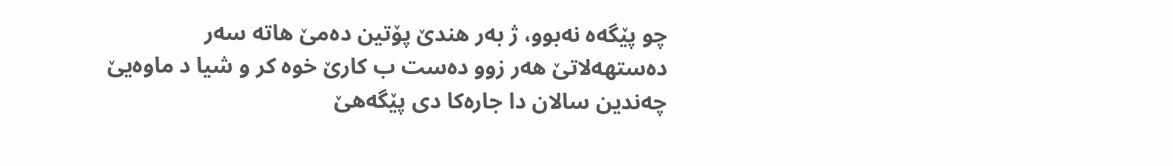چو پێگه‌ه نه‌بوو، ژ به‌ر هندێ پۆتین ده‌مێ هاته‌ سه‌ر ده‌ستهه‌لاتێ هه‌ر زوو ده‌ست ب كارێ خوه‌ كر و شیا د ماوه‌یێ چه‌ندین سالان دا جاره‌كا دی پێگه‌هێ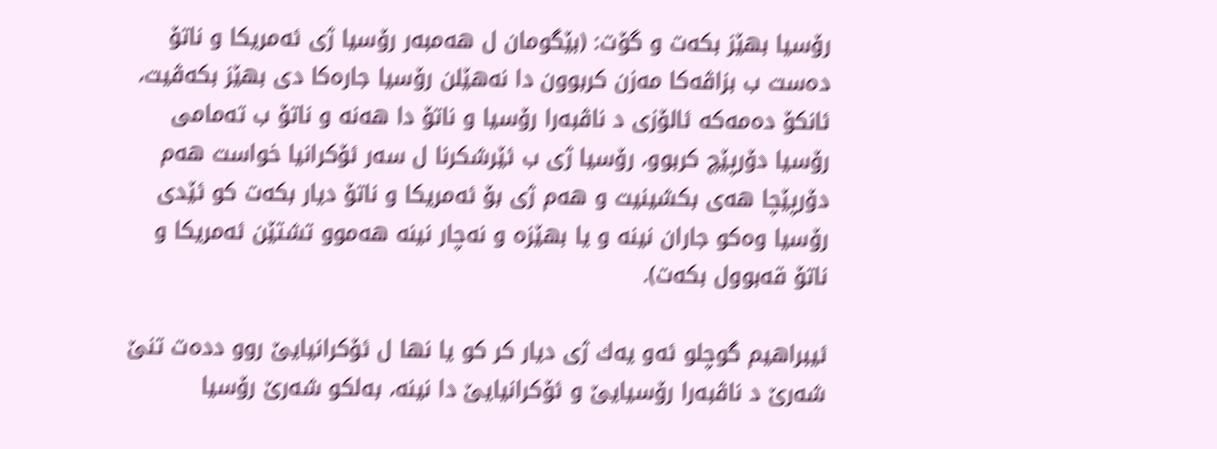رۆسیا بهێز بكه‌ت و گۆت: (بێگومان ل هه‌مبه‌ر رۆسیا ژی ئه‌مریكا و ناتۆ ده‌ست ب بزاڤه‌كا مه‌زن كربوون دا نه‌هێلن رۆسیا جاره‌كا دی بهێز بكه‌ڤیت، ئانكۆ ده‌مه‌كه‌ ئالۆزی د ناڤبه‌را رۆسیا و ناتۆ دا هه‌نه‌ و ناتۆ ب ته‌مامی رۆسیا دۆرپێچ كربوو، رۆسیا ژی ب ئێرشكرنا ل سه‌ر ئۆكرانیا خواست هه‌م دۆرپێچا هه‌ی بكشینیت و هه‌م ژی بۆ ئه‌مریكا و ناتۆ دیار بكه‌ت كو ئێدی رۆسیا وه‌كو جاران نینه‌ و یا بهێزه‌ و نه‌چار نینه‌ هه‌موو تشتێن ئه‌مریكا و ناتۆ قه‌بوول بكه‌ت).

ئیبراهیم گوچلو ئه‌و یه‌ك ژی دیار كر كو یا نها ل ئۆكرانیایێ‌ روو دده‌ت تنێ شه‌رێ د ناڤبه‌را رۆسیایێ‌ و ئۆكرانیایێ‌ دا نینه‌، به‌لكو شه‌رێ رۆسیا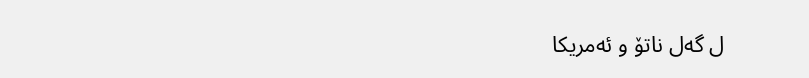ل گه‌ل ناتۆ و ئه‌مریكا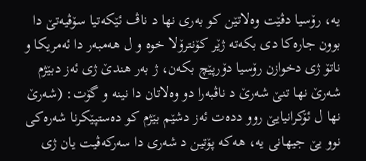یه‌، رۆسیا دڤێت وه‌لاتێن كو به‌ری نها د ناڤ ئێكه‌تیا سۆڤیه‌تێ دا بوون جاره‌كا دی بكه‌ته‌ ژێر كۆنترۆلا خوه‌ و ل هه‌مبه‌ر دا ئه‌مریكا و ناتۆ ژی دخوازن رۆسیا دۆرپێچ بكه‌ن، ژ به‌ر هندێ ژی ئه‌ز دبێژم شه‌رێ نها تنێ شه‌رێ د ناڤبه‌را دو وه‌لاتان دا نینه‌ و گۆت: (شه‌رێ نها ل ئۆكرانیایێ‌ روو دده‌ت ئه‌ز دشێم بێژم كو ده‌ستپێكرنا شه‌ره‌كی نوو یێ جیهانی یه‌، هه‌كه‌ پۆتین د شه‌ری دا سه‌ركه‌ڤیت یان ژی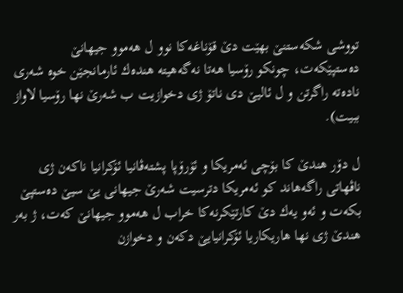تووشی شكه‌ستنێ بهێت دێ قۆناغه‌كا نوو ل هه‌موو جیهانێ ده‌ستپێكه‌ت، چونكو رۆسیا هه‌تا نه‌گه‌هیته‌ هنده‌ك ئارمانجێن خوه‌ شه‌ری ناده‌ته‌ راگرتن و ل ئالیێ دی ناتۆ ژی دخوازیت ب شه‌رێ نها رۆسیا لاواز ببیت).

ل دۆر هندێ كا بۆچی ئه‌مریكا و ئۆرۆپا پشته‌ڤانیا ئۆكرانیا ناكه‌ن ژی ناڤهاتی راگه‌هاند كو ئه‌مریكا دترسیت شه‌رێ جیهانی یێ سیێ ده‌ستپێ بكه‌ت و ئه‌و یه‌ك دێ كارتێكرنه‌كا خراب ل هه‌موو جیهانێ كه‌ت، ژ به‌ر هندێ ژی نها هاریكاریا ئۆكرانیایێ‌ دكه‌ن و دخوازن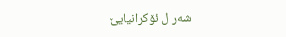شه‌ر ل ئۆكرانیایێ‌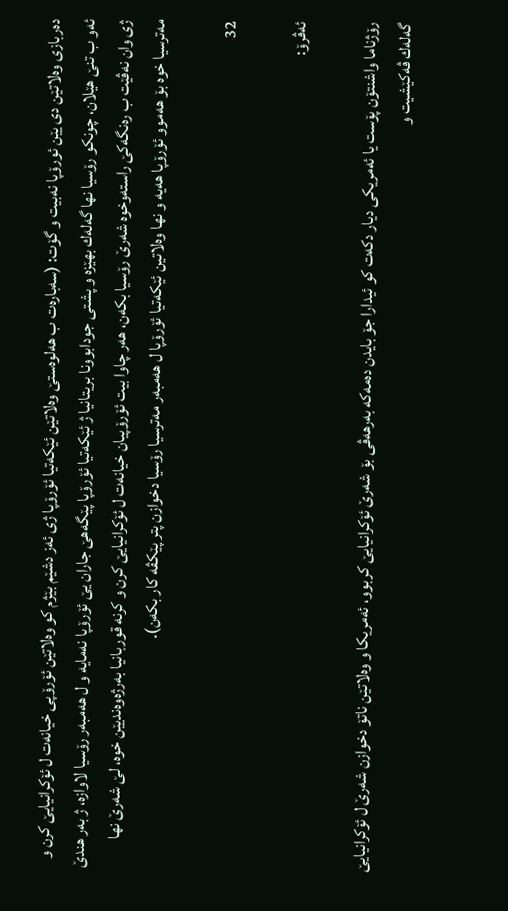ده‌ربازی وه‌لاتێن دی یێن ئورۆپا نه‌بیت و گۆت: (سه‌باره‌ت ب هه‌لوه‌ستێ وه‌لاتێن ئێكه‌تیا ئۆرۆپا ژی ئه‌ز دشێم بێژم كو وه‌لاتێن ئۆرۆپی خیانه‌ت ل ئۆكرانیایێ‌ كرن و ئه‌و ب تنێ هێلان، چونكو رۆسیا نها گه‌له‌ك بهێزه‌ و پشتی جودابوونا بریتانیا ژ ئێكه‌تیا ئۆرۆپا پێگه‌هێ جاران یێ ئۆرۆپا نه‌مایه‌ و ل هه‌مبه‌ر رۆسیا لاوازه‌، ژ به‌ر هندێ ژی وان نه‌ڤێت ب ره‌نگه‌كێ راسته‌وخوه‌ شه‌رێ رۆسیا بكه‌ن، هه‌ر چاوا بیت ئۆرۆپیان خیانه‌ت ل ئۆكرانیایێ‌ كرن و كرنه‌ قوربانیا به‌رژه‌وه‌ندیێن خوه‌، لێ شه‌رێ نها مه‌ترسیا خوه‌ بۆ هه‌موو ئۆرۆپا هه‌یه‌ و نها وه‌لاتین ئێكه‌تیا ئۆرۆپا ل هه‌مبه‌ر مه‌ترسیا رۆسیا دخوازن پتر پێكڤه‌ كار بكه‌ن).

32

ئه‌ڤرۆ:

رۆژناما واشنتۆن پۆست یا ئه‌مریكی دیار دكه‌ت كو ئیدارا جۆ بایدن ده‌مه‌كه‌ به‌رهه‌ڤی بۆ شه‌رێ ئۆكرانیایێ‌ كربوو، ئه‌مریكا و وه‌لاتێن ناتۆ دخوازن شه‌رێ ل ئۆكرانیایێ‌ گه‌له‌ك ڤه‌كێشیت و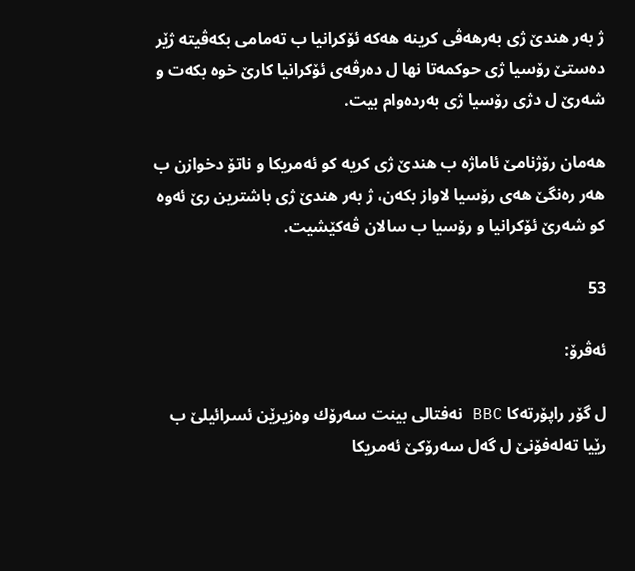ژ به‌ر هندێ ژی به‌رهه‌ڤی كرینه‌ هه‌كه‌ ئۆكرانیا ب ته‌مامی بكه‌ڤیته‌ ژێر ده‌ستێ رۆسیا ژی حوكمه‌تا نها ل ده‌رڤه‌ی ئۆكرانیا كارێ خوه‌ بكه‌ت و شه‌رێ ل دژی رۆسیا ژی به‌رده‌وام بیت.

هه‌مان رۆژنامێ ئاماژه‌ ب هندێ ژی كریه‌ كو ئه‌مریكا و ناتۆ دخوازن ب هه‌ر ره‌نگێ هه‌ی رۆسیا لاواز بكه‌ن، ژ به‌ر هندێ ژی باشترین رێ ئه‌وه‌ كو شه‌رێ ئۆكرانیا و رۆسیا ب سالان ڤه‌كێشیت.

53

ئه‌ڤرۆ:

ل گۆر راپۆرته‌كا BBC نه‌فتالی بینت سه‌رۆك وه‌زیرێن ئسرائیلێ ب رێیا ته‌له‌فۆنێ ل گه‌ل سه‌رۆكێ ئه‌مریكا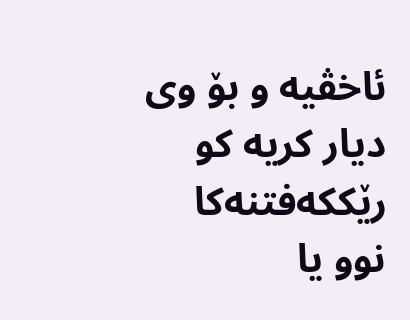ئاخڤیه‌ و بۆ وی دیار كریه‌ كو رێككه‌فتنه‌كا نوو یا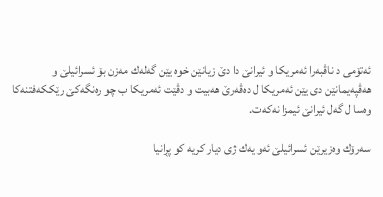ئه‌تۆمی د ناڤبه‌را ئه‌مریكا و ئیرانێ دا دێ زیانێن خوه‌ یێن گه‌له‌ك مه‌زن بۆ ئسرائیلێ و هه‌ڤپه‌یمانێن دی یێن ئه‌مریكا ل ده‌ڤه‌رێ هه‌بیت و دڤێت ئه‌مریكا ب چو ره‌نگه‌كێ رێككه‌فتنه‌كا وه‌سا ل گه‌ل ئیرانێ ئیمزا نه‌كه‌ت.

سه‌رۆك وه‌زیرێن ئسرائیلێ ئه‌و یه‌ك ژی دیار كریه‌ كو پڕانیا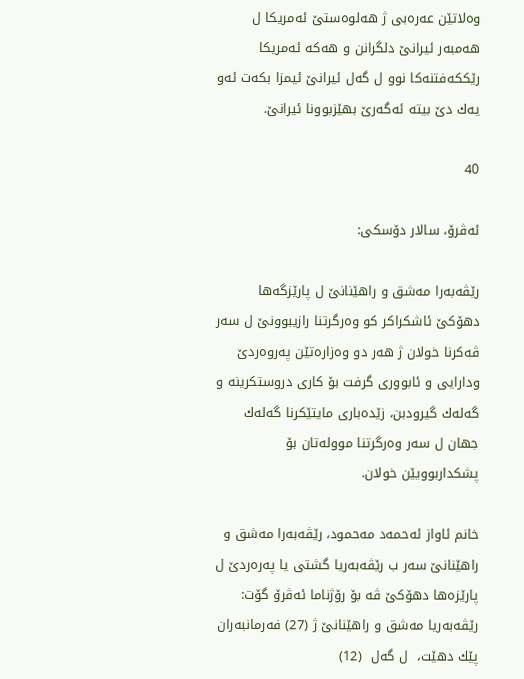وه‌لاتێن عه‌ره‌بی ژ هه‌لوه‌ستێ ئه‌مریكا ل هه‌مبه‌ر ئیرانێ دلگرانن و هه‌كه‌ ئه‌مریكا رێككه‌فتنه‌كا نوو ل گه‌ل ئیرانێ ئیمزا بكه‌ت ئه‌و یه‌ك دێ بیته‌ ئه‌گه‌رێ بهێزبوونا ئیرانێ.

40

ئه‌ڤرۆ، سالار دۆسكی:

رێڤه‌به‌را مه‌شق و راهێنانێ‌ ل پارێزگه‌ها دهۆكێ‌ ئاشكراكر كو وه‌رگرتنا رازیبوونێ‌ ل سه‌ر ڤه‌كرنا خولان ژ هه‌ر دو وه‌زاره‌تێن په‌روه‌ردێ‌ ودارایی و ئابووری گرفت بۆ كاری دروستكرینه‌ و گه‌له‌ك گیرودبن، زێده‌باری مایتێكرنا گه‌له‌ك جهان ل سه‌ر وه‌رگرتنا مووله‌تان بۆ پشكداربوویێن خولان.

خانم ئاواز ئه‌حمه‌د مه‌حمود، رێڤه‌به‌را مه‌شق و راهێنانێ‌ سه‌ر ب رێڤه‌به‌ریا گشتی یا په‌ره‌ردێ‌ ل پارێزه‌ها دهۆكێ‌ ڤه‌ بۆ رۆژناما ئه‌ڤرۆ گۆت:  رێڤه‌به‌ریا مه‌شق و راهێنانێ‌ ژ (27) فه‌رمانبه‌ران پێك دهێت،  ل گه‌ل  (12)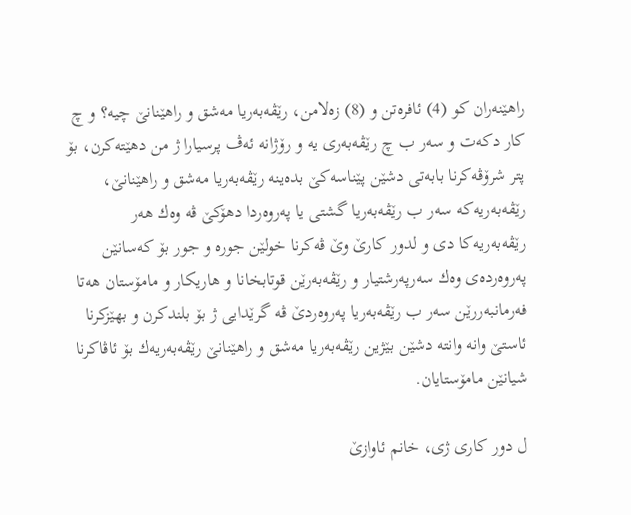راهێنه‌ران كو (4) ئافره‌تن و (8) زه‌لامن، رێڤه‌به‌ریا مه‌شق و راهێنانێ‌ چیه‌؟ و چ كار دكه‌ت و سه‌ر ب چ رێڤه‌به‌ری یه‌ و رۆژانه‌ ئه‌ڤ پرسیارا ژ من دهێته‌كرن، بۆ پتر شرۆڤه‌كرنا بابه‌تی دشێن پێناسه‌كێ‌ بده‌ینه‌ رێڤه‌به‌ریا مه‌شق و راهێنانێ‌، رێڤه‌به‌ریه‌كه‌ سه‌ر ب رێڤه‌به‌ریا گشتی یا په‌روه‌ردا دهۆكێ‌ ڤه‌ وه‌ك هه‌ر رێڤه‌به‌ریه‌كا دی و لدور كارێ‌ وێ‌ ڤه‌كرنا خولێن جوره‌ و جور بۆ كه‌سانێن په‌روه‌رده‌ی وه‌ك سه‌رپه‌رشتیار و رێڤه‌به‌رێن قوتابخانا و هاریكار و مامۆستان هه‌تا فه‌رمانبه‌ررێن سه‌ر ب رێڤه‌به‌ریا په‌روه‌ردێ‌ ڤه‌ گرێدایی ژ بۆ بلندكرن و بهێزكرنا ئاستێ‌ وانه‌ وانته‌ دشێن بێژین رێڤه‌به‌ریا مه‌شق و راهێنانێ‌ رێڤه‌به‌ریه‌ك بۆ ئاڤاكرنا شیانێن مامۆستایان.

ل دور كاری ژی، خانم ئاوازێ‌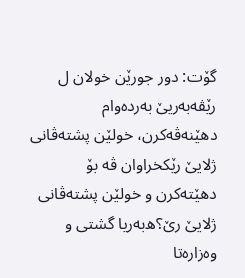گۆت: دور جورێن خولان ل رێڤه‌به‌ریێ‌ به‌رده‌وام دهێنه‌ڤه‌كرن، خولێن پشته‌ڤانی ژلایێ‌ رێكخراوان ڤه‌ بۆ دهێته‌كرن و خولێن پشته‌ڤانی ژلایێ‌ رێ؟ه‌به‌ریا گشتی و وه‌زاره‌تا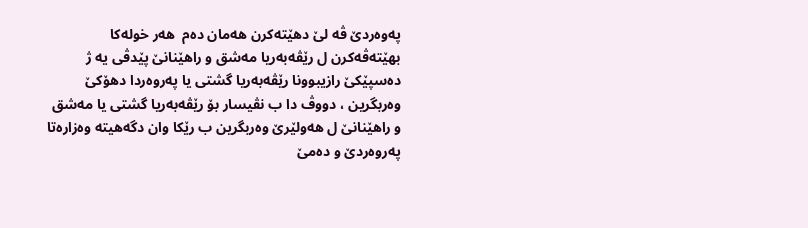په‌وه‌ردێ‌ ڤه‌ لێ‌ دهێته‌كرن هه‌مان ده‌م  هه‌ر خوله‌كا بهێته‌ڤه‌كرن ل رێڤه‌به‌ریا مه‌شق و راهێنانێ‌ پێدڤی یه‌ ژ ده‌سپێكێ‌ رازیبوونا رێڤه‌به‌ریا گشتی یا په‌روه‌ردا دهۆكێ‌ وه‌ربگرین ، دووڤ دا ب نڤیسار بۆ رێڤه‌به‌ریا گشتی یا مه‌شق و راهێنانێ‌ ل هه‌ولێرێ‌ وه‌ربگرین ب رێكا وان دگه‌هیته‌ وه‌زاره‌تا په‌روه‌ردێ‌ و ده‌مێ‌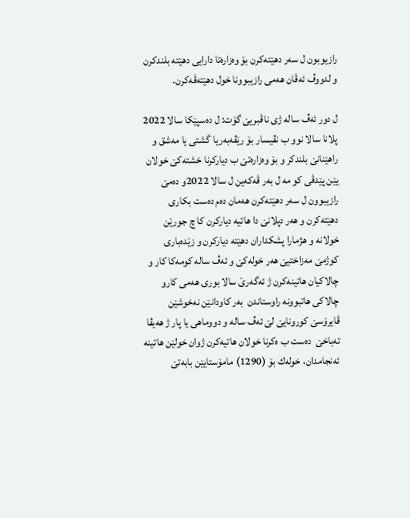رازیوبون ل سه‌ر دهێته‌كرن بۆ وه‌زاره‌تا دارایی دهێته‌ بلندكرن و لدووڤ ئه‌ڤان هه‌می رازیبوونا خول دهێته‌ڤه‌كرن.

ل دور ئه‌ڤ ساله‌ ژی ناڤبریێ‌ گۆت: ل ده‌سپێكا سالا 2022 پلانا سالا نوو ب نڤیسار بۆ رێڤه‌به‌ریا گشتی یا مه‌شق و راهێنانێ‌ بلندكر و بۆ وه‌زاره‌تێ‌ ب دیاركرنا خشته‌كێ‌ خولان یێن پێدڤی كو مه‌ ل به‌ر ڤه‌كه‌ین ل سالا 2022و ده‌مێ‌ رازیبوون ل سه‌ر دهێته‌كرن هه‌مان ده‌م ده‌ست بكاری دهێته‌كرن و هه‌ر دپلانێ‌ دا هاتیه‌ دیاركرن كا چ جورێن خولانه‌ و هژمارا پشكداران دهێته‌ دیاركرن و زێده‌باری كوژمێ‌ مه‌زاختیێ‌ هه‌ر خوله‌كێ‌ و ئه‌ڤ ساله‌ كومه‌كا كار و چالاكیان هاتینه‌كرن ژ ئه‌گه‌رێ‌ سالا بوری هه‌می كارو چالاكی هاتبوونه‌ راوستاندن  به‌ر كاودانێن نه‌خوشێن ڤایرۆسێ‌ كورونایێ‌ لێ‌ ئه‌ڤ ساله‌ و دووماهی یا پار ژ هه‌یڤا ته‌باخێ‌  ده‌ست ب ه‌كرنا خولان هاتیه‌كرن ژوان خولێن هاتینه‌ ئه‌نجامدان، خوله‌ك بۆ (1290) مامۆستایێن بابه‌تێ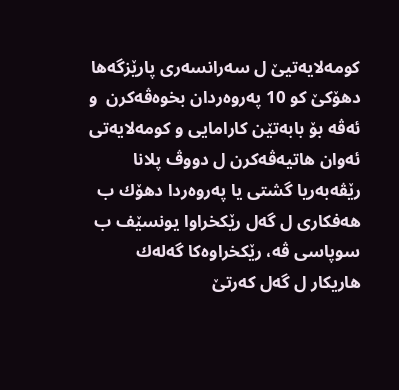كومه‌لایه‌تیێ‌ ل سه‌رانسه‌ری پارێزگه‌ها دهۆكێ‌ كو 10 په‌روه‌ردان بخوه‌ڤه‌كرن  و ئه‌ڤه‌ بۆ بابه‌تێن كارامایی و كومه‌لایه‌تی ئه‌وان هاتیه‌ڤه‌كرن ل دووڤ پلانا رێڤه‌به‌ریا گشتی یا په‌روه‌ردا دهۆك ب هه‌فكاری ل گه‌ل رێكخراوا یونسێف ب سوپاسی ڤه‌، رێكخراوه‌كا گه‌له‌ك هاریكار ل گه‌ل كه‌رتێ‌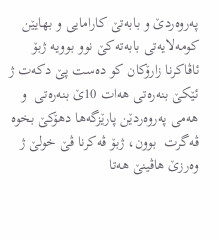په‌روه‌ردێ‌ و بابه‌تێ‌ كارامایی و بهایێن كومه‌لایه‌تی بابه‌ته‌كێ‌ نوو بوویه‌ ژبۆ ئاڤاكرنا زارۆكان كو ده‌ست پێ‌ دكه‌ت ژ ئێكێ‌ بنه‌ره‌تی هه‌ات 10ێ‌ بنه‌ره‌تی  و هه‌می په‌روه‌ردێن پارێزگه‌ها دهۆكێ‌ بخوه‌ ڤه‌گرت  بوون، ژبۆ ڤه‌كرنا ڤێ‌ خولێ‌ ژ وه‌رزێ‌ هاڤینێ‌ هه‌تا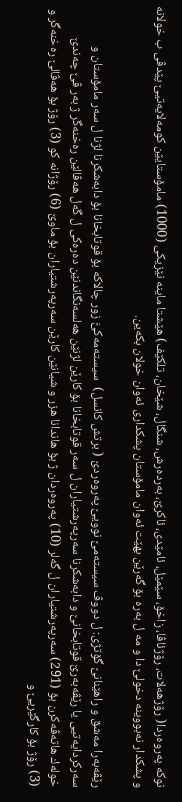نوكه‌ په‌روه‌ردا( رۆژهه‌لات، رۆژئاڤا، زاخۆ، سێمێل، ئامێدی، ئاكرێ‌، به‌رده‌رش، شنگال، شێخان، تلكێف) هێشتا ماینه‌ نێزیكی (1000) مامۆستایێن كومه‌لایه‌تیێ‌ پێدڤی ب خولانه‌ و پشكدار نه‌بووینه‌ دخولێ‌ دا و مه‌ ل به‌ره‌ بۆ گه‌رێن بهێت ئه‌وان مامۆستان پشكداری ئه‌وان خولان بكه‌ین.

رێڤه‌به‌را مه‌شق و راهێنانێ‌ گۆتژی: ل دووڤ سیسته‌مێ‌ نوویێ‌ په‌روه‌ردێ‌ ( برتش كانسل)  سیسته‌مه‌كێ‌َ زور چالاكه‌ بۆ قوتابخانا بۆ دابه‌شكرنا لژنا ل سه‌ر مامۆستان و سه‌ركردایه‌تیی یا رێڤه‌به‌رێ‌ قوتابخانێ‌ و دابه‌شكرنا سه‌رپه‌رشتیاران ل سه‌ر قوتابخانا بۆ كارێن لژنێن هه‌لسه‌نگاندنێن ده‌ره‌كی ل گه‌ل هه‌ڤالێن ره‌خنه‌گر ژ به‌ر ڤێ‌ چه‌ندێ‌ خوله‌ك هاته‌ڤه‌كرن بۆ (291) سه‌رپه‌رشتیاران ل گه‌لر (10) په‌روه‌ردان ژ بۆ هاندانا هزر و شیانێن كارێن سه‌رپه‌رشتیاران بۆ ماوێ‌ (6) رۆژانه‌ كو (3) رۆژ بۆ هه‌ڤالێ‌ ره‌خنه‌گر و (3) رۆژ بۆ كارگێریێ‌ و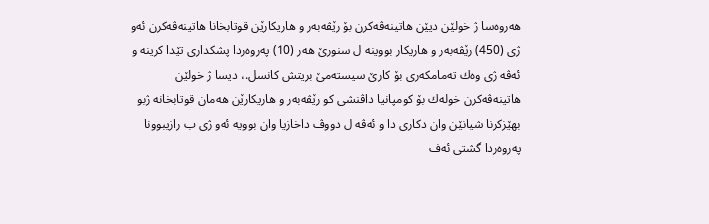هه‌روه‌سا ژ خولێن دیێن هاتینه‌ڤه‌كرن بۆ رێڤه‌به‌ر و هاریكارێن قوتابخانا هاتینه‌ڤه‌كرن ئه‌و ژی (450) رێڤه‌به‌ر و هاریكار بووینه‌ ل سنورێ‌ هه‌ر (10) په‌روه‌ردا پشكداری تێدا كرینه‌ و ئه‌ڤه‌ ژی وه‌ك ته‌مامكه‌ری بۆ كارێ‌ سیسته‌مێ‌ بریتش كانسل.، دیسا ژ خولێن هاتینه‌ڤه‌كرن خوله‌ك بۆ كومپانیا داڤنشی كو رێڤه‌به‌ر و هاریكارێن هه‌مان قوتابخانه‌ ژبو بهێزكرنا شیانێن وان دكاری دا و ئه‌ڤه‌ ل دووڤ داخازیا وان بوویه‌ ئه‌و ژی ب رازیبوونا په‌روه‌ردا گشتی ئه‌ف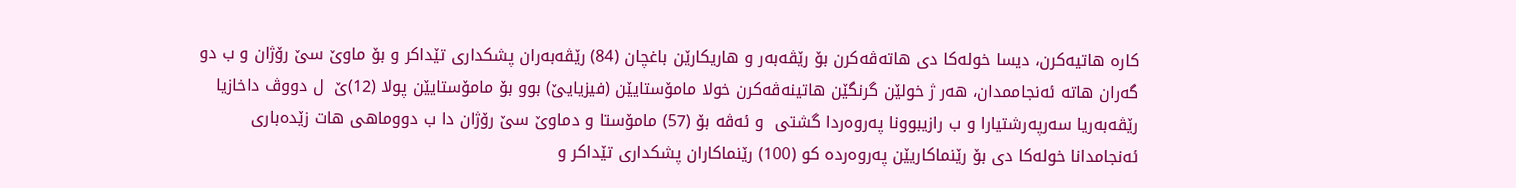كاره‌ هاتیه‌كرن، دیسا خوله‌كا دی هاته‌ڤه‌كرن بۆ رێڤه‌به‌ر و هاریكارێن باغچان (84) رێڤه‌به‌ران پشكداری تێداكر و بۆ ماوێ‌ سێ‌ رۆژان و ب دو گه‌ران هاته‌ ئه‌نجاممدان، هه‌ر ژ خولێن گرنگێن هاتینه‌ڤه‌كرن خولا مامۆستایێن (فیزیایێ‌) بوو بۆ مامۆستایێن پولا (12)ێ‌  ل دووڤ داخازیا رێڤه‌به‌ریا سه‌رپه‌رشتیارا و ب رازیبوونا په‌روه‌ردا گشتی  و ئه‌ڤه‌ بۆ (57) مامۆستا و دماوێ‌ سێ‌ رۆژان دا ب دووماهی هات زێده‌باری ئه‌نجامدانا خوله‌كا دی بۆ رێنماكاریێن په‌روه‌رده‌ كو (100) رێنماكاران پشكداری تێداكر و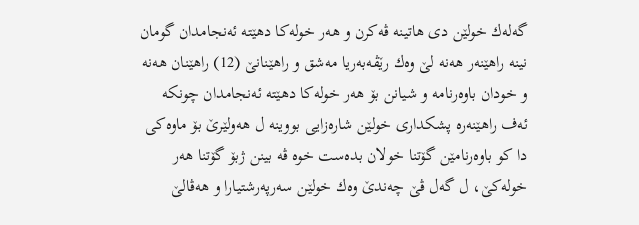گه‌له‌ك خولێن دی هاتینه‌ ڤه‌كرن و هه‌ر خوله‌كا دهێته‌ ئه‌نجامدان گومان نینه‌ راهێنه‌ر هه‌نه‌ لێ‌ وه‌ك رێڤه‌به‌ریا مه‌شق و راهێنانێ‌ (12) راهێنان هه‌نه‌ و خودان باوه‌رنامه‌ و شیانن بۆ هه‌ر خوله‌كا دهێته‌ ئه‌نجامدان چونكه‌ ئه‌ف راهێنه‌ره‌ پشكداری خولێن شاره‌زایی بووینه‌ ل هه‌ولێرێ‌ بۆ ماوه‌كی دا كو باوه‌رنامێن گۆتنا خولان بده‌ست خوه‌ ڤه‌ بینن ژبۆ گۆتنا هه‌ر خوله‌كێ‌، ل گه‌ل ڤێ‌ چه‌ندێ‌ وه‌ك خولێن سه‌رپه‌رشتیارا و هه‌ڤالێ‌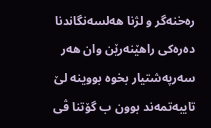ره‌خنه‌گر و لژنا هه‌لسه‌نگاندنا ده‌ره‌كی راهێنه‌رێن وان هه‌ر سه‌رپه‌شتیار بخوه‌ بووینه‌ لێ‌ تایبه‌تمه‌ند بوون ب گۆتنا ڤی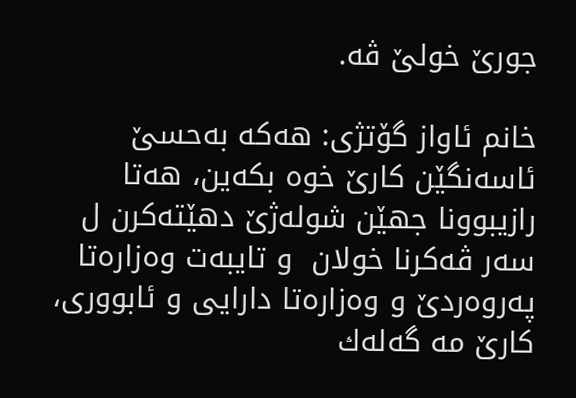جورێ‌ خولێ‌ ڤه‌.

خانم ئاواز گۆتژی: هه‌كه‌ به‌حسێ‌ ئاسه‌نگێن كارێ‌ خوه‌ بكه‌ین، هه‌تا رازیبوونا جهێن شوله‌ژێ‌ دهێته‌كرن ل سه‌ر ڤه‌كرنا خولان  و تایبه‌ت وه‌زاره‌تا په‌روه‌ردێ‌ و وه‌زاره‌تا دارایی و ئابووری، كارێ‌ مه‌ گه‌له‌ك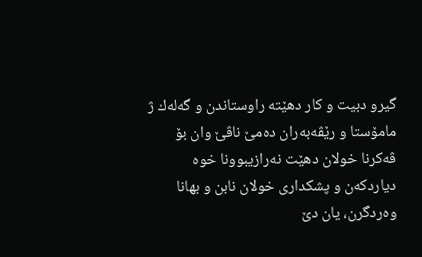گیرو دبیت و كار دهێته‌ راوستاندن و گه‌له‌ك ژ مامۆستا و رێڤه‌به‌ران ده‌مێ‌ ناڤێ‌ وان بۆ ڤه‌كرنا خولان دهێت نه‌رازیبوونا خوه‌ دیاردكه‌ن و پشكداری خولان نابن و بهانا وه‌ردگرن، یان دێ‌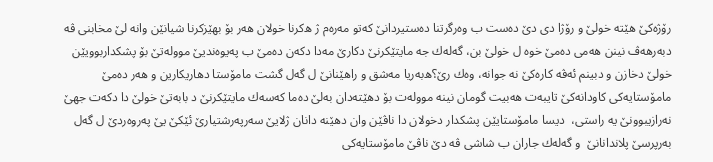رۆژه‌كێ‌ هێته‌ خولێ‌ و رۆژا دی دێ‌ ده‌ست ب وه‌رگرتنا ده‌ستیردانێ‌ كه‌تو مه‌ره‌م ژ ه‌كرنا خولان هه‌ر بۆ بهێزكرنا شیانێن وانه‌ لێ‌ مخابنی ڤه‌ دبه‌رهه‌ڤ نینن هه‌می ده‌مێ‌ خوه‌ ل خولێ‌ بن، گه‌له‌ك جه مایتێكرنێ‌ دكارێ‌ مه‌دا دكه‌ن ده‌مێ‌ ب په‌یوه‌ندیێ‌ مووله‌تێ‌ بۆ پشكداربوویێن خولێ‌ دخازن و دبینم ئه‌ڤه‌ كاره‌كێ‌ نه‌ جوانه‌، وه‌ك رێ؟ه‌به‌ریا مه‌شق و راهێنانێ‌ ل گه‌ل گشت مامۆستا دهاریكارین و هه‌ر ده‌مێ‌ مامۆستایه‌كی كاودانه‌كێ‌ تایبه‌ت هه‌بیت گومان نینه‌ مووله‌ت بۆ دهێته‌دان به‌لێ‌ ده‌ما كه‌سه‌ك مایتێكرنێ‌ د بابه‌تێ‌ خولێ‌ دا دكه‌ت جهێ‌ نه‌رازیبوونێ‌ یه‌ راستی،  دیسا مامۆستایێن پشكدار دخولان دا ناڤێن وان دهێنه‌ دانان ژلایێ‌ سه‌رپه‌رشتیارێ‌ ئێكێ‌ یێ‌ په‌روه‌ردێ‌ ل گه‌ل به‌رپرسێ‌ پلاندانانێ‌  و گه‌له‌ك جاران ب شاشی ڤه‌ دێ‌ ناڤێ‌ مامۆستایه‌كی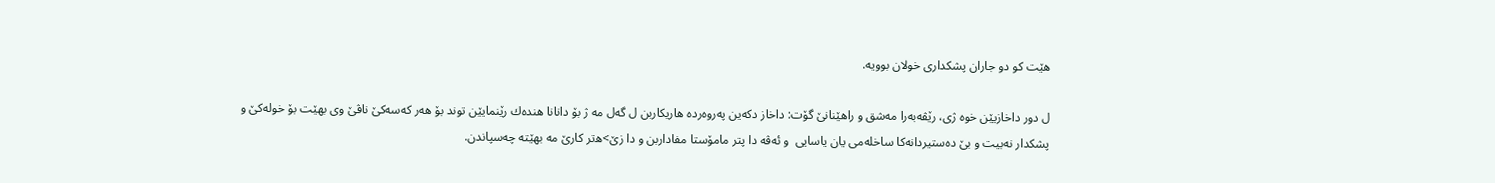هێت كو دو جاران پشكداری خولان بوویه‌.

ل دور داخازیێن خوه‌ ژی، رێڤه‌به‌را مه‌شق و راهێنانێ‌ گۆت: داخاز دكه‌ین په‌روه‌رده‌ هاریكاربن ل گه‌ل مه‌ ژ بۆ دانانا هنده‌ك رێنمایێن توند بۆ هه‌ر كه‌سه‌كێ‌ ناڤێ‌ وی بهێت بۆ خوله‌كێ‌ و پشكدار نه‌بیت و بێ‌ ده‌ستیردانه‌كا ساخله‌می یان یاسایی  و ئه‌ڤه‌ دا پتر مامۆستا مفاداربن و دا زێ>ه‌تر كارێ‌ مه‌ بهێته‌ چه‌سپاندن.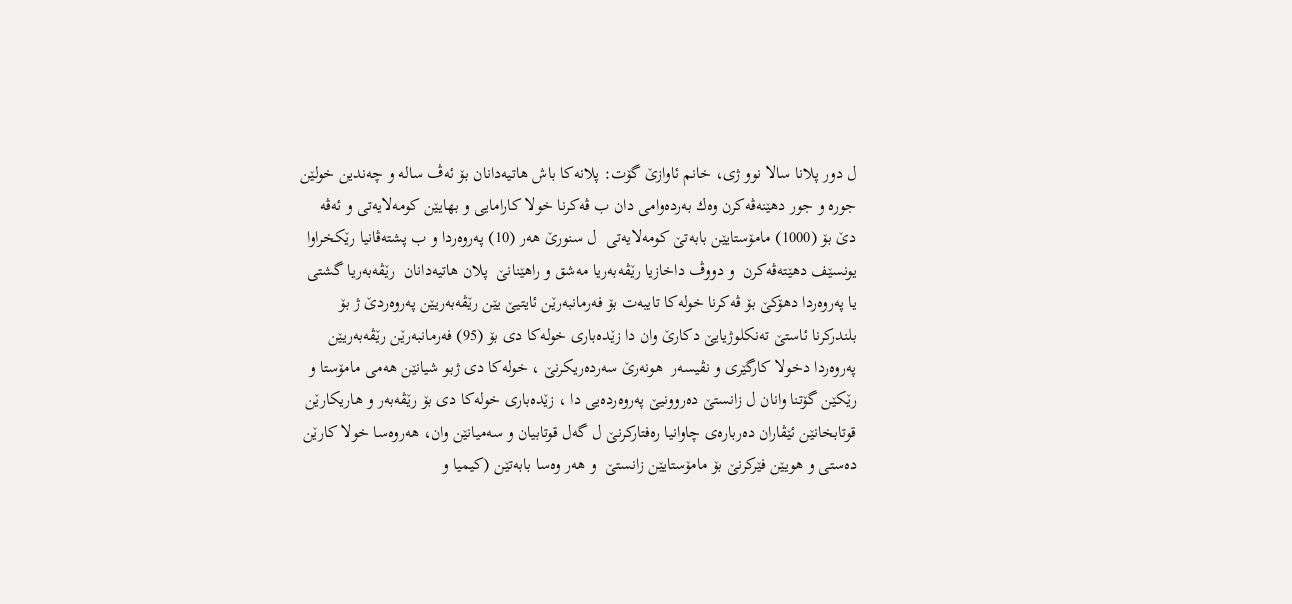ل دور پلانا سالا نوو ژی، خانم ئاوازێ‌ گۆت: پلانه‌كا باش هاتیه‌دانان بۆ ئه‌ڤ ساله‌ و چه‌ندین خولێن جوره‌ و جور دهێنه‌ڤه‌كرن وه‌ك به‌رده‌وامی دان ب ڤه‌كرنا خولا كارامایی و بهایێن كومه‌لایه‌تی و ئه‌ڤه‌ دێ‌ بۆ (1000) مامۆستایێن بابه‌تێ‌ كومه‌لایه‌تی  ل سنورێ‌ هه‌ر (10) په‌روه‌ردا و ب پشته‌ڤانیا رێكخراوا  یونسێف دهێته‌ڤه‌كرن  و دووڤ داخازیا رێڤه‌به‌ریا مه‌شق و راهێنانێ‌  پلان هاتیه‌دانان  رێڤه‌به‌ریا گشتی یا په‌روه‌ردا دهۆكێ‌ بۆ ڤه‌كرنا خوله‌كا تایبه‌ت بۆ فه‌رمانبه‌رێن ئایتیێ‌ یێن رێڤه‌به‌ریێن په‌روه‌ردێ‌ ژ بۆ بلندركرنا ئاستێ‌ ته‌نكلوژیایێ‌ دكارێ‌ وان دا زێده‌باری خوله‌كا دی بۆ (95) فه‌رمانبه‌رێن رێڤه‌به‌ریێن په‌روه‌ردا دخولا كارگێری و نڤیسه‌ر  هونه‌رێ‌ سه‌رده‌ریكرنێ‌ ، خوله‌كا دی ژبو شیانێن هه‌می مامۆستا و رێكێن گۆتنا وانان ل زانستێ‌ ده‌روونیێ‌ په‌روه‌رده‌یی دا ، زێده‌باری خوله‌كا دی بۆ رێڤه‌به‌ر و هاریكارێن قوتابخانێن ئێڤاران ده‌رباره‌ی چاوانیا ره‌فتاركرنێ‌ ل گه‌ل قوتابیان و سه‌میانێن وان، هه‌روه‌سا خولا كارێن ده‌ستی و هویێن فێركرنێ‌ بۆ مامۆستایێن زانستێ‌  و هه‌ر وه‌سا بابه‌تێن (كیمیا و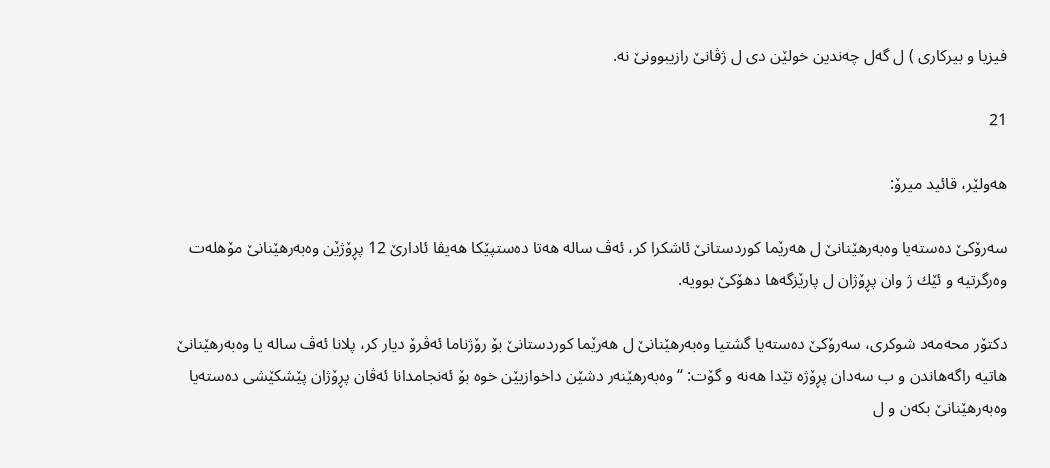فیزیا و بیركاری ) ل گه‌ل چه‌ندین خولێن دی ل ژڤانێ‌ رازیبوونێ‌ نه‌.

21

هه‌ولێر، قائید میرۆ:

سه‌رۆكێ ده‌سته‌یا وه‌به‌رهێنانێ ل هه‌رێما كوردستانێ ئاشكرا كر، ئه‌ڤ ساله‌ هه‌تا ده‌ستپێكا هه‌یڤا ئادارێ 12 پڕۆژێن وه‌به‌رهێنانێ مۆهله‌ت وه‌رگرتیه‌ و ئێك ژ وان پڕۆژان ل پارێزگه‌ها دهۆكێ بوویه‌.

دكتۆر محه‌مه‌د شوكری، سه‌رۆكێ ده‌سته‌یا گشتیا وه‌به‌رهێنانێ ل هه‌رێما كوردستانێ‌ بۆ رۆژناما ئه‌ڤرۆ دیار كر، پلانا ئه‌ڤ ساله‌ یا وه‌به‌رهێنانێ هاتیه‌ راگه‌هاندن و ب سه‌دان پڕۆژه‌ تێدا هه‌نه‌ و گۆت: “وه‌به‌رهێنه‌ر دشێن داخوازیێن خوه‌ بۆ ئه‌نجامدانا ئه‌ڤان پڕۆژان پێشكێشی ده‌سته‌یا وه‌به‌رهێنانێ بكه‌ن و ل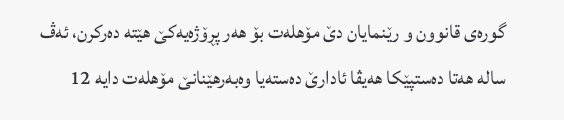گوره‌ی قانوون و رێنمایان دێ مۆهله‌ت بۆ هه‌ر پڕۆژه‌یه‌كێ هێته‌ ده‌ركرن، ئه‌ڤ ساله‌ هه‌تا ده‌ستپێكا هه‌یڤا ئادارێ ده‌سته‌یا وه‌به‌رهێنانێ مۆهله‌ت دایه‌ 12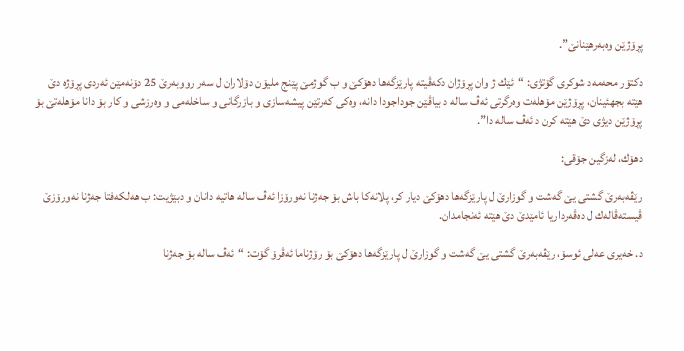پڕۆژێن وه‌به‌رهێنانێ”.

دكتۆر محه‌مه‌د شوكری گۆتژی: “ئێك ژ وان پڕۆژان دكه‌ڤیته‌ پارێزگه‌ها دهۆكێ و ب گوژمێ پێنج ملیۆن دۆلاران ل سه‌ر رووبه‌رێ 25 دۆنه‌مێن ئه‌ردی پڕۆژه‌ دێ هێته‌ بجهئینان، پڕۆژێن مۆهله‌ت وه‌رگرتی ئه‌ڤ ساله‌ د بیاڤێن جوداجودا دانه‌، وه‌كی كه‌رتێن پیشه‌سازی و بازرگانی و ساخله‌می و وه‌رزشی و كار بۆ دانا مۆهله‌تێ‌ بۆ پڕۆژێن دیژی دێ هێته‌ كرن د ئه‌ڤ ساله‌ دا”.

دهۆك، له‌زگین جۆقی:

رێڤه‌به‌رێ‌ گشتی یێ‌ گه‌شت و گوزارێ‌ ل پارێزگه‌ها دهۆكێ‌ دیار كر، پلانه‌كا باش بۆ جه‌ژنا نه‌ورۆزا ئه‌ڤ ساله‌ هاتیه‌ دانان و دبێژیت: ب هه‌لكه‌فتا جه‌ژنا نه‌ورۆزێ‌ ڤیسته‌ڤاله‌ك ل ده‌ڤه‌رداریا ئامێدێ دێ‌ هێته‌ ئه‌نجامدان.

د. خه‌یری عه‌لی ئوسۆ، رێڤه‌به‌رێ‌ گشتی یێ‌ گه‌شت و گوزارێ‌ ل پارێزگه‌ها دهۆكێ‌ بۆ رۆژناما ئه‌ڤرۆ گۆت: “ئه‌ڤ ساله‌ بۆ جه‌ژنا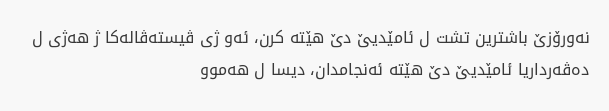نه‌ورۆزێ‌ باشترین تشت ل ئامێدیێ‌ دێ‌ هێته‌ كرن، ئه‌و ژی ڤیسته‌ڤاله‌كا ژ هه‌ژی ل ده‌ڤه‌رداریا ئامێدیێ‌ دێ‌ هێته‌ ئه‌نجامدان، دیسا ل هه‌موو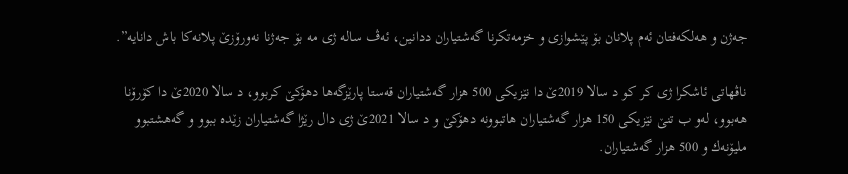جه‌ژن و هه‌لكه‌فتان ئه‌م پلانان بۆ پێشوازی و خزمه‌تكرنا گه‌شتیاران ددانین، ئه‌ڤ ساله‌ ژی مه‌ بۆ جه‌ژنا نه‌ورۆزێ‌ پلانه‌كا باش دانایه‌”.

ناڤهاتی ئاشكرا ژی كر كو د سالا 2019ێ‌ دا نێزیكی 500 هزار گه‌شتیاران قه‌ستا پارێزگه‌ها دهۆكێ‌ كربوو، د سالا 2020ێ‌ دا كۆرۆنا هه‌بوو، له‌و ب تنێ‌ نێزیكی 150 هزار گه‌شتیاران هاتبوونه‌ دهۆكێ‌ و د سالا 2021ێ‌ ژی دال رێژا گه‌شتیاران زێده‌ ببوو و گه‌هشتبوو ملیۆنه‌ك و 500 هزار گه‌شتیاران.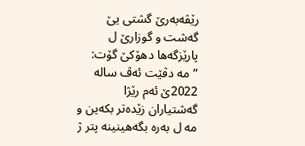رێڤه‌به‌رێ‌ گشتی یێ‌ گه‌شت و گوزارێ‌ ل پارێزگه‌ها دهۆكێ‌ گۆت: “مه‌ دڤێت ئه‌ڤ ساله‌ 2022ێ‌ ئه‌م رێژا گه‌شتیاران زێده‌تر بكه‌ین و مه‌ ل به‌ره‌ بگه‌هینینه‌ پتر ژ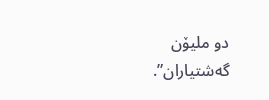دو ملیۆن گه‌شتیاران”.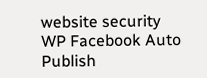website security
WP Facebook Auto Publish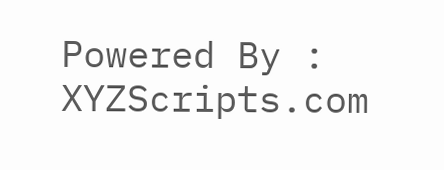Powered By : XYZScripts.com